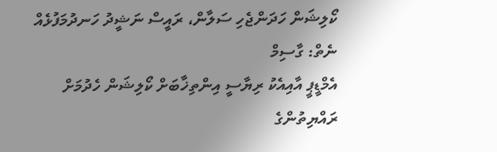ކޯލިޝަން ހަދަންޖެހި ސަލާން، ރައީސް ނަޝީދު ހަނދުމަފުޅެއް ނެތް: ގާސިމް
އެމްޑީޕީ އާއިއެކު ރިޔާސީ އިންތިޚާބަށް ކޯލިޝަން ހެދުމަށް ރައްޔިތުންގެ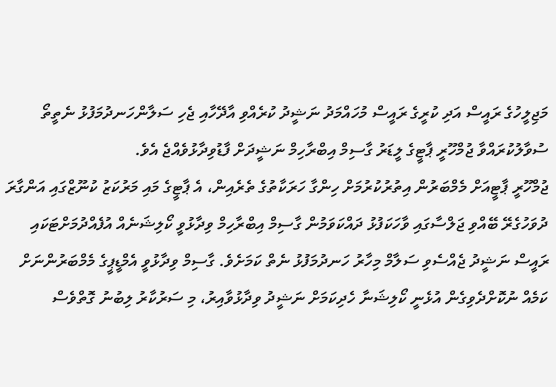މަޖިލީހުގެ ރައީސް އަދި ކުރީގެ ރައީސް މުހައްމަދު ނަޝީދު ކުރެއްވި އާދޭހާއި ޖެހި ސަލާންހަނދުމަފުޅު ނެތީތޯ ސުވާލުކުރައްވާ ޖުމްހޫރީ ޕާޓީގެ ލީޑަރު ގާސިމް އިބްރާހިމް ނަޝީދަށް ފާޑުވިދާޅުވެއްޖެ އެވެ.
ޖުމްހޫރީ ޕާޓީއަށް މެމްބަރުން އިތުރުކުރުމަށް ހިންގާ ހަރަކާތުގެ ތެރެއިން، އެ ޕާޓީގެ މައި މަރުކަޒު ކުނޫޒްގައި އަންގާރަ ދުވަހުގެރޭ ބޭއްވި ޖަލްސާގައި ވާހަކަފުޅު ދައްކަވަމުން ގާސިމް އިބްރާހިމް ވިދާޅުވީ ކޯލިޝަނެއް އުފެއްދުމަށްޓަކައި ރައީސް ނަޝީދު ޖެއްސެވި ސަލާމް މިހާރު ހަނދުމަފުޅު ނެތް ކަމަށެވެ. ގާސިމް ވިދާޅުވީ އެމްޑީޕީގެ މެމްބަރުންނަށް ކަމެއް ނުކޮށްދެވިގެން އުޅެނީ ކޯލިޝަނާ ހެދިކަމަށް ނަޝީދު ވިދާޅުވާއިރު، މި ސަރުކާރު ލިބުނު ގޮތްވެސް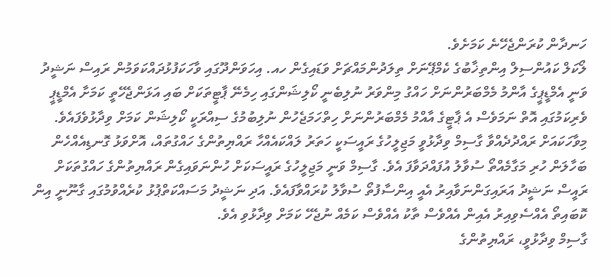ހަނދާން ކުރަންޖެހޭނެ ކަމަށެވެ.
ލޯކަލް ކައުންސިލް އިންތިޚާބުގެ ކެމްޕޭނަށް ތިލަދުންމައްޗަށް ވަޑައިގެން ހއ. އިހަވަންދޫގައި ވާހަކަފުޅުދައްކަވަމުން ރައިސް ނަޝީދު ވަނީ އެމްޑީޕީގެ އާންމު މެމްބަރުންނަށް ހައްގު މިންވަރު ނުލިބެނީ ކޯލިޝަންގައި ހިމެނޭ ޕާޓީތަކަށް ބައި އަޅަންޖެހޭތީ ކަމަށާ އެމްޑީޕީ ވެރިކަމުގައި އޮތް ނަމަވެސް އެ ޕާޓީގެ އާއްމު މެމްބަރުންނަށް ހިތްހަމަޖެހުން ނުލިބުމުގެ ސިއްރަކީ ކޯލިޝަން ކަމަށް ވިދާޅުވެފައެވެ.
މިވާހަކައަށް ރައްދުދެއްވާ ގާސިމް ވިދާޅުވީ މަޖިލީހުގެ ރައީސަކީ ހަތަރު ލައްކައެއްހާ ރައްޔިތުންގެ ހައްގުތައް، އޮށްވަޅު ގޮނޑިއެއްހެން ބަހާލަން ހުރި މަގާމެއްތޯ ސުވާލު އުފައްދަވާފަ އެވެ. ގާސިމް ވަނީ މަޖިލީހުގެ ރައީސަކަށް ހުންނަވައިގެން ރައްޔިތުންގެ ހައްގުތަކަށް ރައީސް ނަޝީދު އަރައިގަންނަވާއިރު އެއީ އިންސާފުތޯ ސުވާލު ކުރައްވާފައެވެ. އަދި ނަޝީދު މަސައްކަތްޕުޅު ކުރެއްވުމުގައި ގާނޫނީ އިން ކޮބައިތޯ އެއްސެވިއިރު އެއިން އެއްވެސް ތާކު އެއްވެސް ކަމެއް ނުޖެހޭ ކަމަށް ވިދާޅުވި އެވެ.
ގާސިމް ވިދާޅުވީ، ރައްޔިތުންގެ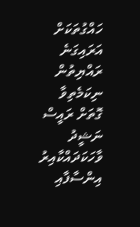ހައްގުތަކަށް އަރައިގަނެ ރައްޔިތުން ނިކަމެތިވާ ގޮތަށް ރައީސް ނަޝީދު ވާހަކަދައްކާއިރު އިންސާފާއި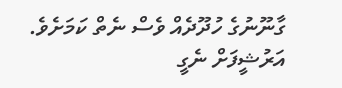ގާނޫނުގެ ހުދޫދެއް ވެސް ނެތް ކަމަށެވެ.
އަރުޝީފަށް ނެގީ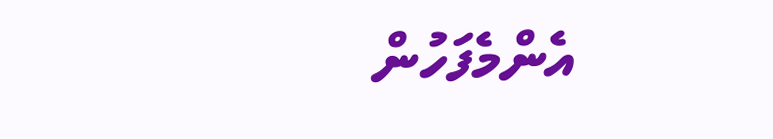އެންމެފަހުން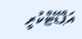އަޕްޑޭޓްކުރީ